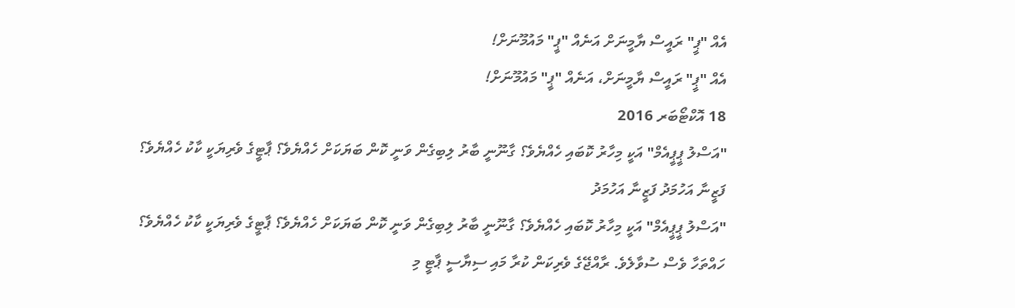އެއް "ޕީ" ރައީސް ޔާމީނަށް އަނެއް "ޕީ" މައުމޫނަށް!
އެއް "ޕީ" ރައީސް ޔާމީނަށް، އަނެއް "ޕީ" މައުމޫނަށް!
18 އޮކްޓޯބަރ 2016
"އަސްލު ޕީޕީއެމް" އަކީ މިހާރު ކޮބައި ހެއްޔެވެ؟ ގާނޫނީ ބާރު ލިބިގެން ވަނީ ކޮން ބަޔަކަށް ހެއްޔެވެ؟ ޕާޓީގެ ވެރިޔަކީ ކާކު ހެއްޔެވެ؟
ފަޒީނާ އަހުމަދު ފަޒީނާ އަހުމަދު
"އަސްލު ޕީޕީއެމް" އަކީ މިހާރު ކޮބައި ހެއްޔެވެ؟ ގާނޫނީ ބާރު ލިބިގެން ވަނީ ކޮން ބަޔަކަށް ހެއްޔެވެ؟ ޕާޓީގެ ވެރިޔަކީ ކާކު ހެއްޔެވެ؟
ހައްތަހާ ވެސް ސުވާލެވެ. ރާއްޖޭގެ ވެރިކަން ކުރާ މައި ސިޔާސީ ޕާޓީ މި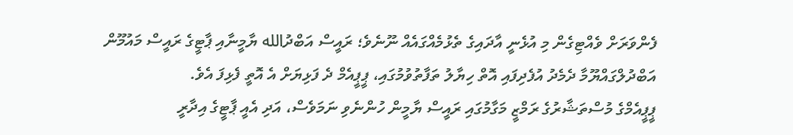ފެންވަރަށް ވެއްޓިގެން މި އުޅެނީ އާދައިގެ ތެޅުމެއްގައެއް ނޫނެވެ؛ ރައީސް އަބްދުالله ޔާމީނާއި ޕާޓީގެ ރައީސް މައުމޫން އަބްދުލްގައްޔޫމާ ދެމެދު އުފެދިފައި އޮތް ހިޔާލު ތަފާތުވުމުގައި، ޕީޕީއެމް ދެ ފަޅިޔަށް އެ އޮތީ ފެޅިފަ އެވެ.
ޕީޕީއެމްގެ މުސްތަޝާރުގެ ރަމްޒީ މަގާމުގައި ރައީސް ޔާމީން ހުންނެވި ނަމަވެސް، އަދި އެއީ ޕާޓީގެ އިދާރީ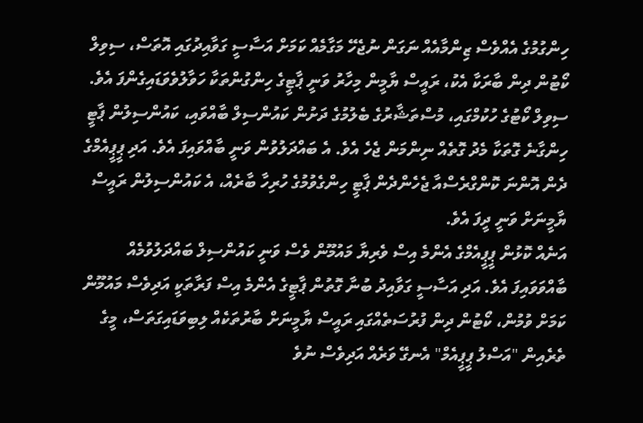ހިންގުމުގެ އެއްވެސް ޒިންމާއެއް ނަގަން ނުޖެހޭ މަގާމެއް ކަމަށް އަސާސީ ގަވާއިދުގައި އޮތަސް، ސިވިލް ކޯޓުން ދިން ބާރަކާ އެކު، ރައީސް ޔާމީން މިހާރު ވަނީ ޕާޓީގެ ހިންގުންތަކާ ހަވާލުވެވަޑައިގެންފަ އެވެ. ސިވިލް ކޯޓުގެ ހުކުމްގައި، މުސްތަޝާރުގެ ބެލުމުގެ ދަށުން ކައުންސިލް ބާއްވައި، ކައުންސިލުން ޕާޓީ ހިންގާނެ ގޮތަކާ މެދު ގޮތެއް ނިންމަން ޖެހެ އެވެ. އެ ބައްދަލުވުން ވަނީ ބާއްވައިފަ އެވެ. އަދި ޕީޕީއެމްގެ ދެން އޮންނަ ކޮންގްރެސްއާ ޖެހެންދެން ޕާޓީ ހިންގެވުމުގެ ހުރިހާ ބާރެއް، އެ ކައުންސިލުން ރައީސް ޔާމީނަށް ވަނީ ދީފަ އެވެ.
އަނެއް ކޮޅުން ޕީޕީއެމްގެ އެންމެ އިސް ވެރިޔާ މައުމޫން ވެސް ވަނީ ކައުންސިލް ބައްދަލުވުމެއް ބާއްވަވައިފަ އެވެ. އަދި އަސާސީ ގަވާއިދު ބުނާ ގޮތުން ޕާޓީގެ އެންމެ އިސް ފަރާތަކީ އަދިވެސް މައުމޫން ކަމަށް ވުމުން، ކޯޓުން ދިން ފުރުސަތެއްގައި ރައީސް ޔާމީނަށް ބާރުތަކެއް ލިބިވަޑައިގަތަސް، މީގެ ތެރެއިން "އަސްލު ޕީޕީއެމް" އެނގޭ ވަރެއް އަދިވެސް ނުވެ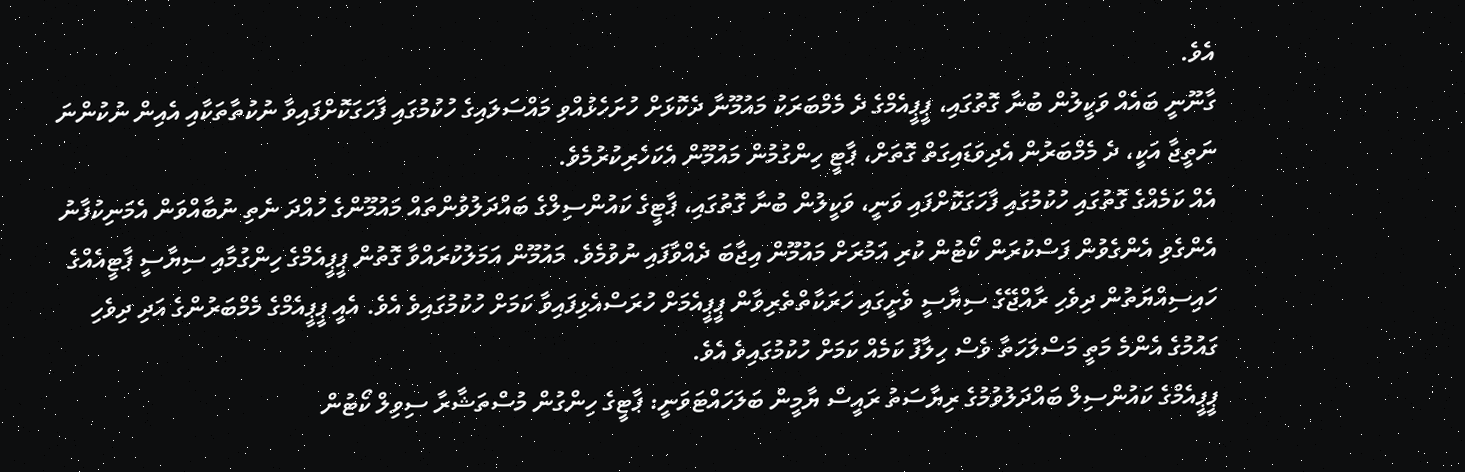އެވެ.
ގާނޫނީ ބައެއް ވަކީލުން ބުނާ ގޮތުގައި، ޕީޕީއެމްގެ ދެ މެމްބަރަކު މައުމޫނާ ދެކޮޅަށް ހުށަހެޅުއްވި މައްސަލައިގެ ހުކުމުގައި ފާހަގަކޮށްފައިވާ ނުކުތާތަކާއި އެއިން ނުކުންނަ ނަތީޖާ އަކީ، ދެ މެމްބަރުން އެދިވަޑައިގަތް ގޮތަށް، ޕާޓީ ހިންގުމުން މައުމޫން އެކަހެރިކުރުމެވެ.
އެއް ކަމެއްގެ ގޮތުގައި ހުކުމުގައި ފާހަގަކޮށްފައި ވަނީ، ވަކީލުން ބުނާ ގޮތުގައި، ޕާޓީގެ ކައުންސިލްގެ ބައްދަލުވުންތައް މައުމޫންގެ ހުއްދަ ނެތި ނުބާއްވަން އެމަނިކުފާނު އެންގެވި އެންގެވުން ފަސްކުރަން ކޯޓުން ކުރި އަމުރަށް މައުމޫން އިޖާބަ ދެއްވާފައި ނުވުމެވެ. މައުމޫން އަމަލުކުރައްވާ ގޮތުން ޕީޕީއެމްގެ ހިންގުމާއި ސިޔާސީ ޕާޓީއެއްގެ ހައިސިއްޔަތުން ދިވެހި ރާއްޖޭގެ ސިޔާސީ ވެށީގައި ހަރަކާތްތެރިވާން ޕީޕީއެމަށް ހުރަސްއެޅިފައިވާ ކަމަށް ހުކުމުގައިވެ އެވެ. އެއީ ޕީޕީއެމްގެ މެމްބަރުންގެ އަދި ދިވެހި ގައުމުގެ އެންމެ މަތީ މަސްލަހަތާ ވެސް ހިލާފު ކަމެއް ކަމަށް ހުކުމުގައިވެ އެވެ.
ޕީޕީއެމްގެ ކައުންސިލް ބައްދަލުވުމުގެ ރިޔާސަތު ރައީސް ޔާމީން ބަލަހައްޓަވަނީ: ޕާޓީގެ ހިންގުން މުސްތަޝާރާ ސިވިލް ކޯޓުން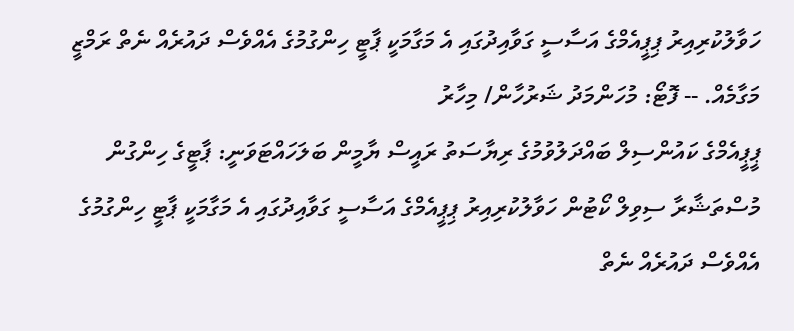ހަވާލުކުރިއިރު ޕިޕީއެމްގެ އަސާސީ ގަވާއިދުގައި އެ މަގާމަކީ ޕާޓީ ހިންގުމުގެ އެއްވެސް ދައުރެއް ނެތް ރަމްޒީ މަގާމެއް. -- ފޮޓޯ: މުހަންމަދު ޝަރުހާން/ މިހާރު
ޕީޕީއެމްގެ ކައުންސިލް ބައްދަލުވުމުގެ ރިޔާސަތު ރައީސް ޔާމީން ބަލަހައްޓަވަނީ: ޕާޓީގެ ހިންގުން މުސްތަޝާރާ ސިވިލް ކޯޓުން ހަވާލުކުރިއިރު ޕިޕީއެމްގެ އަސާސީ ގަވާއިދުގައި އެ މަގާމަކީ ޕާޓީ ހިންގުމުގެ އެއްވެސް ދައުރެއް ނެތް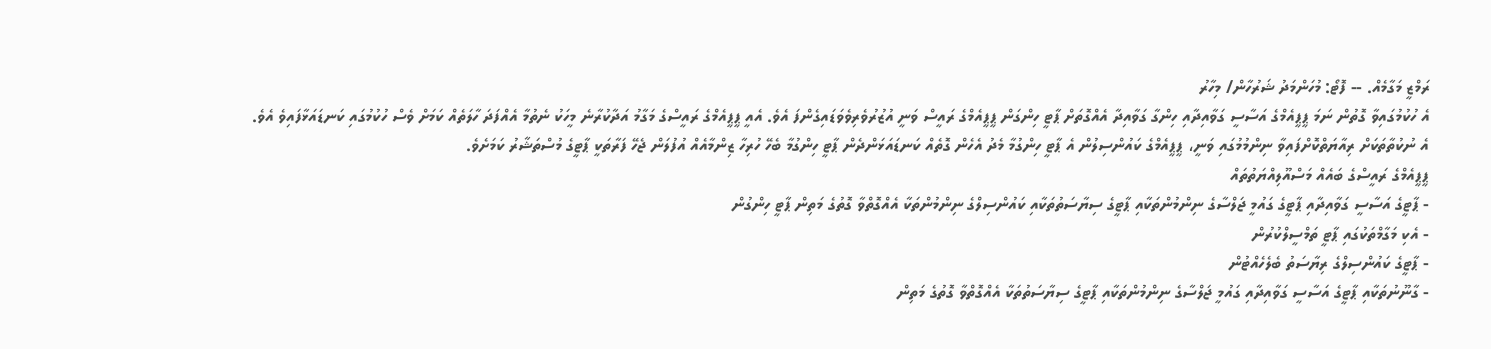ރަމްޒީ މަގާމެއް. -- ފޮޓޯ: މުހަންމަދު ޝަރުހާން/ މިހާރު
އެ ހުކުމުގައިވާ ގޮތުން ނަމަ ޕީޕީއެމްގެ އަސާސީ ގަވާއިދާއި ހިންގާ ގަވާއިދާ އެއްގޮތަށް ޕާޓީ ހިންގަން ޕީޕީއެމްގެ ރައީސް ވަނީ އުޒުރުވެރިވެވަޑައިގެންފަ އެވެ. އެއީ ޕީޕީއެމްގެ ރައީސްގެ މަގާމު އަދާކުރާނެ މީހަކު ނެތުމާ އެއްފަދަ ހާލަތެއް ކަމަށް ވެސް ހުކުމުގައި ކަނޑައަޅާފައިވެ އެވެ.
އެ ނުކުތާތަކަށް ރިއާޔަތްކޮށްފައިވާ ނިންމުމުގައި ވަނީ، ޕީޕީއެމްގެ ކައުންސިލުން އެ ޕާޓީ ހިންގުމާ މެދު އެހެން ގޮތެއް ކަނޑައަޅަންދެން ޕާޓީ ހިންގުމާ ބެހޭ ހުރިހާ ޒިންމާއެއް އުފުލަން ޖެހޭ ފަރާތަކީ ޕާޓީގެ މުސްތަޝާރު ކަމަށެވެ.
ޕީޕީއެމްގެ ރައީސްގެ ބައެއް މަސްއޫލިއްޔަތުތައް
- ޕާޓީގެ އަސާސީ ގަވާއިދާއި ޕާޓީގެ ގައުމީ ޖަލްސާގެ ނިންމުންތަކާއި ޕާޓީގެ ސިޔާސަތުތަކާއި ކައުންސިލްގެ ނިންމުންތަކާ އެއްގޮތްވާ ގޮތުގެ މަތިން ޕާޓީ ހިންގުން
- އެކި މަގާމްތަކުގައި ޕާޓީ ތަމްސީލްކުރުން
- ޕާޓީގެ ކައުންސިލްގެ ރިޔާސަތު ބެލެހެއްޓުން
- ގާނޫނުތަކާއި ޕާޓީގެ އަސާސީ ގަވާއިދާއި ގައުމީ ޖަލްސާގެ ނިންމުންތަކާއި ޕާޓީގެ ސިޔާސަތުތަކާ އެއްގޮތްވާ ގޮތުގެ މަތިން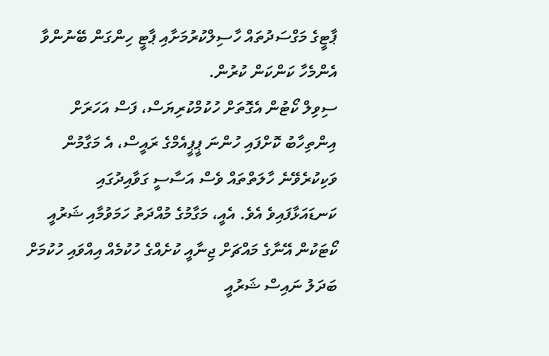ޕާޓީގެ މަގްސަދުތައް ހާސިލްކުރުމަށާއި ޕާޓީ ހިންގަން ބޭނުންވާ އެންމެހާ ކަންކަން ކުރުން.
ސިވިލް ކޯޓުން އެގޮތަށް ހުކުމްކުރިޔަސް، ފަސް އަހަރަށް އިންތިހާބު ކޮށްފައި ހުންނަ ޕީޕީއެމްގެ ރައީސް، އެ މަގާމުން ވަކިކުރެވޭނެ ހާލަތްތައް ވެސް އަސާސީ ގަވާއިދުގައި ކަނޑައަޅާފައިވެ އެވެ. އެއީ، މަގާމުގެ މުއްދަތު ހަމަވުމާއި ޝަރުއީ ކޯޓަކުން އޭނާގެ މައްޗަށް ޖިނާއީ ކުށެއްގެ ހުކުމެއް އިއްވައި ހުކުމަށް ބަދަލު ނައިސް ޝަރުއީ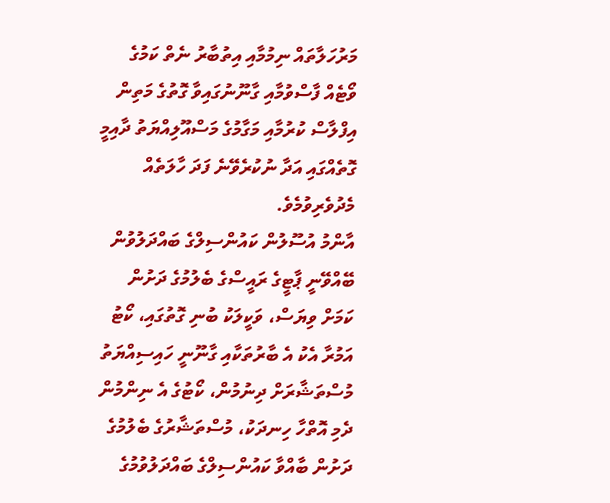މަރުހަލާތައް ނިމުމާއި އިތުބާރު ނެތް ކަމުގެ ވޯޓެއް ފާސްވުމާއި ގާނޫނުގައިވާ ގޮތުގެ މަތިން އިފްލާސް ކުރުމާއި މަގާމުގެ މަސްއޫލިއްޔަތު ދާއިމީ ގޮތެއްގައި އަދާ ނުކުރެވޭނެ ފަދަ ހާލަތެއް މެދުވެރިވުމެވެ.
އާންމު އުސޫލުން ކައުންސިލްގެ ބައްދަލުވުން ބޭއްވޭނީ ޕާޓީގެ ރައީސްގެ ބެލުމުގެ ދަށުން ކަމަށް ވިޔަސް، ވަކީލަކު ބުނި ގޮތުގައި، ކޯޓު އަމުރާ އެކު އެ ބާރުތަކާއި ގާނޫނީ ހައިސިއްޔަތު މުސްތަޝާރަށް ދިނުމުން، ކޯޓުގެ އެ ނިންމުން ދެމި އޮތްހާ ހިނދަކު، މުސްތަޝާރުގެ ބެލުމުގެ ދަށުން ބާއްވާ ކައުންސިލްގެ ބައްދަލުވުމުގެ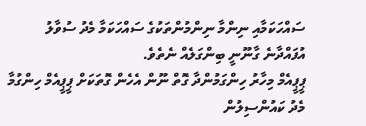ސައްހަކަމާއި ނިންމާ ނިންމުންތަކުގެ ސައްހަކަމާ މެދު ސުވާލު އުފައްދާނެ ގާނޫނީ ބިންގަލެއް ނެތެވެ.
ޕީޕީއެމް މިހާރު ހިންގަމުންދާ ގޮތް ނޫން އެހެން ގޮތަކަށް ޕީޕީއެމް ހިންގުމާ މެދު ކައުންސިލުން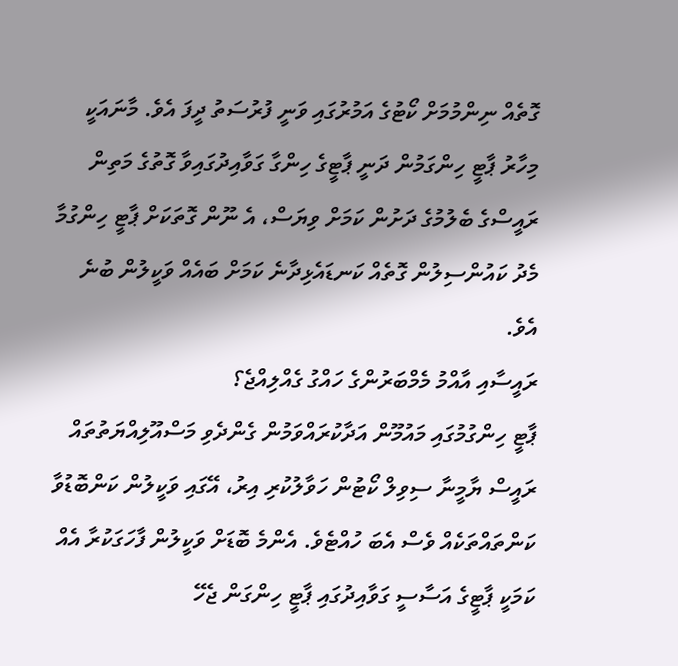ގޮތެއް ނިންމުމަށް ކޯޓުގެ އަމުރުގައި ވަނީ ފުރުސަތު ދީފަ އެވެ. މާނައަކީ މިހާރު ޕާޓީ ހިންގަމުން ދަނީ ޕާޓީގެ ހިންގާ ގަވާއިދުގައިވާ ގޮތުގެ މަތިން ރައީސްގެ ބެލުމުގެ ދަށުން ކަމަށް ވިޔަސް، އެ ނޫން ގޮތަކަށް ޕާޓީ ހިންގުމާ މެދު ކައުންސިލުން ގޮތެއް ކަނޑައެޅިދާނެ ކަމަށް ބައެއް ވަކީލުން ބުނެ އެވެ.
ރައީސާއި އާއްމު މެމްބަރުންގެ ހައްގު ގެއްލިއްޖެ؟
ޕާޓީ ހިންގުމުގައި މައުމޫން އަދާކުރައްވަމުން ގެންދެވި މަސްއޫލިއްޔަތުތައް ރައީސް ޔާމީނާ ސިވިލް ކޯޓުން ހަވާލުކުރި އިރު، އޭގައި ވަކީލުން ކަންބޮޑުވާ ކަންތައްތަކެއް ވެސް އެބަ ހުއްޓެވެ. އެންމެ ބޮޑަށް ވަކީލުން ފާހަގަކުރާ އެއް ކަމަކީ ޕާޓީގެ އަސާސީ ގަވާއިދުގައި ޕާޓީ ހިންގަން ޖެހޭ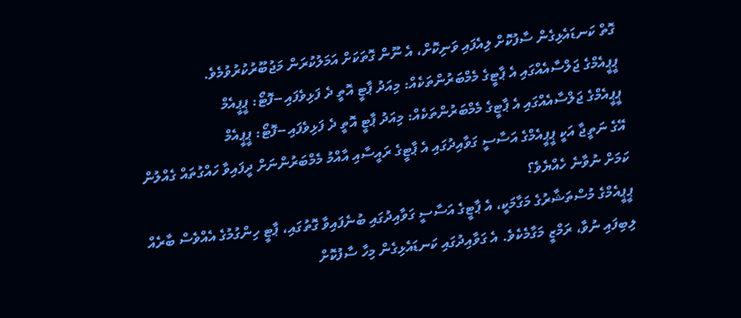ގޮތް ކަނޑައެޅިގެން ސާފުކޮށް ލިއެފައި ވަނިކޮށް، އެ ނޫން ގޮތަކަށް އަމަލުކުރަން މަޖުބޫރުކުރުވުމެވެ.
ޕީޕީއެމްގެ ޖަލްސާއެއްގައި އެ ޕާޓީގެ މެމްބަރުންތަކެއް: މިއަދު ޕާޓީ އޮތީ ދެ ފަޅިވެފައި --ފޮޓޯ: ޕީޕީއެމް
ޕީޕީއެމްގެ ޖަލްސާއެއްގައި އެ ޕާޓީގެ މެމްބަރުންތަކެއް: މިއަދު ޕާޓީ އޮތީ ދެ ފަޅިވެފައި --ފޮޓޯ: ޕީޕީއެމް
އޭގެ ނަތީޖާ އަކީ ޕީޕީއެމްގެ އަސާސީ ގަވާއިދުގައި އެ ޕާޓީގެ ރައީސާއި އާއްމު މެމްބަރުންނަށް ދީފައިވާ ހައްގުތައް ގެއްލުން ކަމަށް ނުވާނެ ހެއްޔެވެ؟
ޕީޕީއެމްގެ މުސްތަޝާރުގެ މަގާމަކީ، އެ ޕާޓީގެ އަސާސީ ގަވާއިދުގައި ބުނެފައިވާ ގޮތުގައި، ޕާޓީ ހިންގުމުގެ އެއްވެސް ބާރެއް ލިބިފައި ނުވާ، ރަމްޒީ މަގާމެކެވެ. އެ ގަވާއިދުގައި ކަނޑައެޅިގެން މިހާ ސާފުކޮށް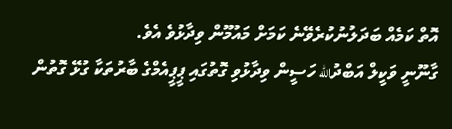އޮތް ކަމެއް ބަދަލުނުކުރެވޭނެ ކަމަށް މައުމޫން ވިދާޅުވެ އެވެ.
ގާނޫނީ ވަކީލް އަބްދުالله ހަސީން ވިދާޅުވި ގޮތުގައި ޕީޕީއެމްގެ ބާރުތަކާ ގުޅޭ ގޮތުން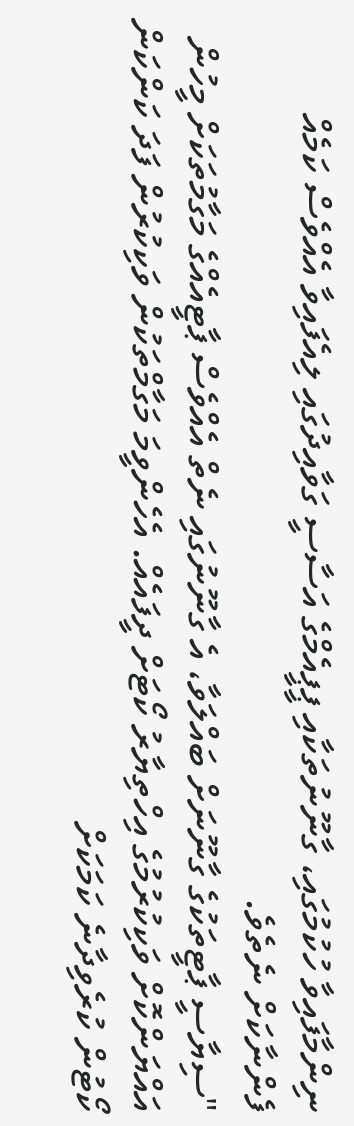ނިންމާފައިވާ ހުކުމުގައި، ގާނޫނުތަކާއި ޕީޕީއެމްގެ އަސާސީ ގަވާއިދުގައި ލިއެފައިވާ އެއްވެސް ކަމެއް ފެންނާކަށް ނެތެވެ.
"ސިޔާސީ ޕާޓީތަކުގެ ގާނޫނަށް ބައްލަވާ، އެ ގާނޫނުގައި ނެތް އެއްވެސް ޕާޓީއެއްގެ މަގާމުތަކަށް މީހުން އައްޔަންކޮށް ވަކިކުރުމުގެ އިހްތިޔާރު ކޯޓަށް ދީފައެއް. އެހެންވީމަ މަގާމްތަކުން ވަކިކުރުން ފަދަ ކަންކަން ކޯޓުން ކުރެވިދާނެ ކަމަކަށް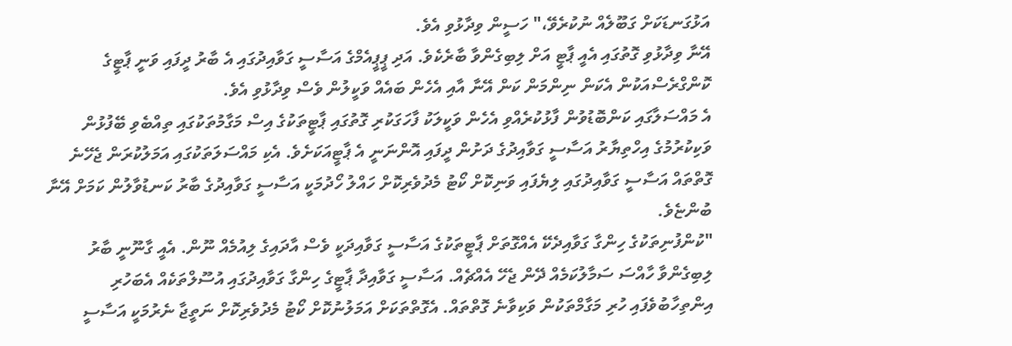އަޅުގަނޑަކަށް ގަބޫލެއް ނުކުރެވޭ،" ހަސީން ވިދާޅުވި އެވެ.
އޭނާ ވިދާޅުވި ގޮތުގައި އެއީ ޕާޓީ އަށް ލިބިގެންވާ ބާރެކެވެ. އަދި ޕީޕީއެމްގެ އަސާސީ ގަވާއިދުގައި އެ ބާރު ދީފައި ވަނީ ޕާޓީގެ ކޮންގްރެސްއަކުން އެކަން ނިންމަން ކަން އޭނާ އާއި އެހެން ބައެއް ވަކީލުން ވެސް ވިދާޅުވި އެވެ.
އެ މައްސަލާގައި ކަންބޮޑުވުން ފާޅުކުރެއްވި އެހެން ވަކީލަކު ފާހަގަކުރި ގޮތުގައި ޕާޓީތަކުގެ އިސް މަގާމުތަކުގައި ތިއްބެވި ބޭފުޅުން ވަކިކުރުމުގެ އިހްތިޔާރު އަސާސީ ގަވާއިދުގެ ދަށުން ދީފައި އޮންނަނީ އެ ޕާޓީއަކަށެވެ. އެކި މައްސަލަތަކުގައި އަމަލުކުރަން ޖެހޭނެ ގޮތްތައް އަސާސީ ގަވާއިދުގައި ލިޔެފައި ވަނިކޮށް ކޯޓު މެދުވެރިކޮށް ހައްލު ހޯދުމަކީ އަސާސީ ގަވާއިދުގެ ބާރު ކަނޑުވާލުން ކަމަށް އޭނާ ބުންޏެވެ.
"ކުންފުނިތަކުގެ ހިންގާ ގަވާއިދެކޭ އެއްގޮތަށް ޕާޓީތަކުގެ އަސާސީ ގަވާއިދަކީ ވެސް އާދައިގެ ލިއުމެއް ނޫން. އެއީ ގާނޫނީ ބާރު ލިބިގެންވާ ހާއްސަ ސަމާލުކަމެއް ދޭން ޖެހޭ އެއްޗެއް. އަސާސީ ގަވާއިދާ ޕާޓީގެ ހިންގާ ގަވާއިދުގައި އުސޫލްތަކެއް އެބަހުރި އިންތިހާބުވެފައި ހުރި މަގާމްތަކުން ވަކިވާނެ ގޮތްތައް. އެގޮތްތަކަށް އަމަލުނުކޮށް ކޯޓު މެދުވެރިކޮށް ނަތީޖާ ނެރުމަކީ އަސާސީ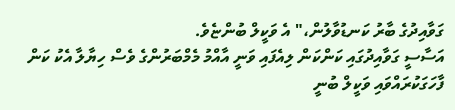ގަވާއިދުގެ ބާރު ކަނޑުވާލުން،" އެ ވަކީލް ބުންޏެވެ.
އަސާސީ ގަވާއިދުގައި ކަންކަން ލިއެފައި ވަނީ އާއްމު މެމްބަރުންގެ ވެސް ހިޔާލާ އެކު ކަން ފާހަގަކުރައްވައި ވަކީލް ބުނީ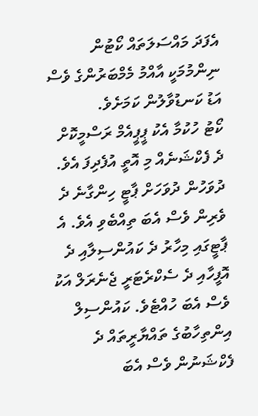އެފަދަ މައްސަލަތައް ކޯޓުން ނިންމުމަކީ އާއްމު މެމްބަރުންގެ ވެސް އަޑު ކަނޑުވާލުން ކަމަށެވެ.
ކޯޓު ހުކުމާ އެކު ޕީޕީއެމް ރަސްމީކޮށް ދެ ފެކްޝަނެއް މި އޮތީ އުފެދިފަ އެވެ. ދުވަހުން ދުވަހަށް ޕާޓީ ހިންގާނެ ދެ ވެރިން ވެސް އެބަ ތިއްބެވި އެވެ. އެ ޕާޓީގައި މިހާރު ދެ ކައުންސިލާއި ދެ އޮފީހާއި ދެ ސެކްރެޓަރީ ޖެނެރަލް އަކު ވެސް އެބަ ހުއްޓެވެ. ކައުންސިލް އިންތިހާބުގެ ތައްޔާރީތައް ދެ ފެކްޝަނުން ވެސް އެބަ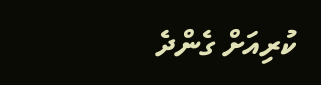ކުރިއަށް ގެންދެ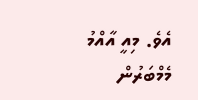އެވެ. މިއީ އާއްމު މެމްބަރުން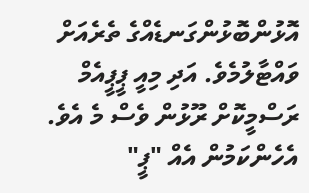އޮޅުންބޮޅުންގަނޑެއްގެ ތެރެއަށް ވައްޓާލުމެވެ. އަދި މިއީ ޕީޕީއެމް ރަސްމީކޮށް ރޫޅުން ވެސް މެ އެވެ. އެހެންކަމުން އެއް "ޕީ"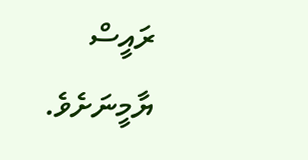ރައީސް ޔާމީނަށެވެ.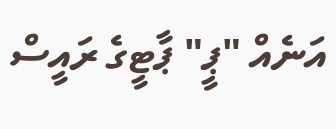އަނެއް "ޕީ" ޕާޓީގެ ރައީސް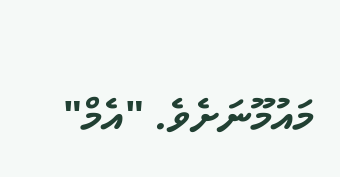މައުމޫނަށެވެ. "އެމް"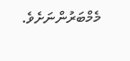މެމްބަރުންނަށެވެ.